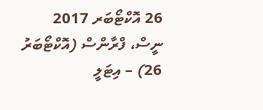26 އޮކްޓޯބަރ 2017
ނީސް، ފްރާންސް (އޮކްޓޯބަރު 26) – އިޓަލީ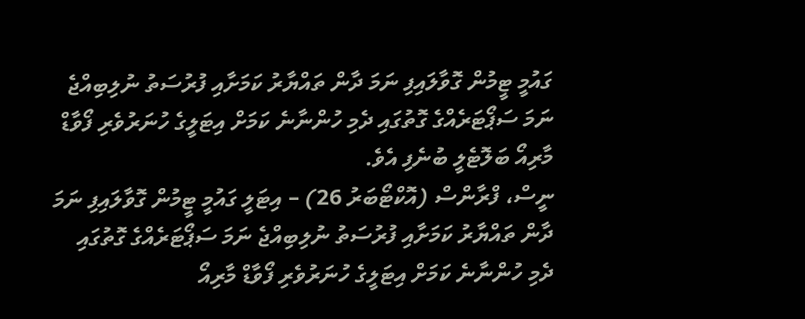ގައުމީ ޓީމުން ގޮވާލައިފި ނަމަ ދާން ތައްޔާރު ކަމަށާއި ފުރުސަތު ނުލިބިއްޖެ ނަމަ ސަޕޯޓަރެއްގެ ގޮތުގައި ދެމި ހުންނާނެ ކަމަށް އިޓަލީގެ ހުނަރުވެރި ފޯވާޑް މާރިއޯ ބަލޮޓެލީ ބުނެފި އެވެ.
ނީސް، ފްރާންސް (އޮކްޓޯބަރު 26) – އިޓަލީ ގައުމީ ޓީމުން ގޮވާލައިފި ނަމަ ދާން ތައްޔާރު ކަމަށާއި ފުރުސަތު ނުލިބިއްޖެ ނަމަ ސަޕޯޓަރެއްގެ ގޮތުގައި ދެމި ހުންނާނެ ކަމަށް އިޓަލީގެ ހުނަރުވެރި ފޯވާޑް މާރިއޯ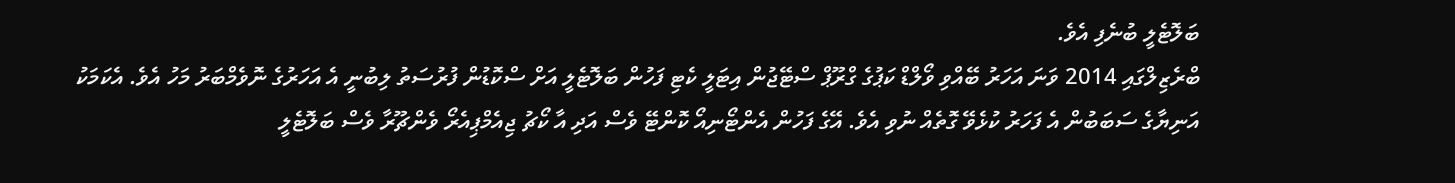ބަލޮޓެލީ ބުނެފި އެވެ.
ބްރެޒިލްގައި 2014 ވަނަ އަހަރު ބޭއްވި ވޯލްޑް ކަޕުގެ ގްރޫޕް ސްޓޭޖުން އިޓަލީ ކެޓި ފަހުން ބަލޮޓެލީ އަށް ސްކޮޑުން ފުރުސަތު ލިބުނީ އެ އަހަރުގެ ނޮވެމްބަރު މަހު އެވެ. އެކަމަކު އަނިޔާގެ ސަބަބުން އެ ފަހަރު ކުޅެވޭ ގޮތެއް ނުވި އެވެ. އޭގެ ފަހުން އެންޓޯނިއޯ ކޮންޓޭ ވެސް އަދި އާ ކޯޗު ޖިއެމްޕިއެރޯ ވެންޗޫރާ ވެސް ބަލޮޓެލީ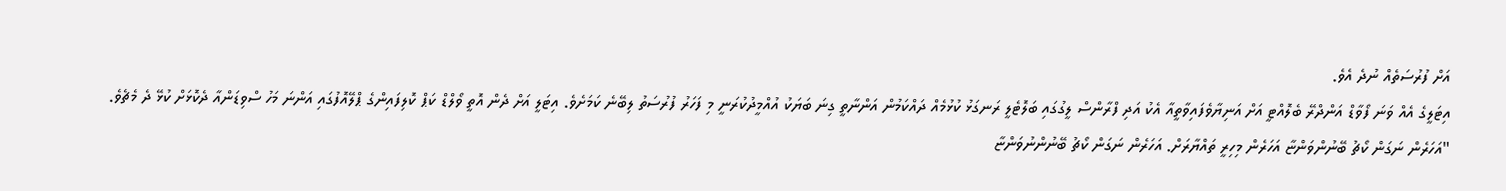އަށް ފުރުސަތެއް ނުދެ އެވެ.
އިޓަލީގެ އެއް ވަނަ ފޯވާޑް އަންދްރޭ ބެލޮއްޓީ އަށް އަނިޔާވެފައިވާތީއާ އެކު އަދި ފްރާންސް ލީގުގައި ބަލޮޓެލީ ރަނގަޅު ކުޅުމެއް ދައްކަމުން އަންނާތީ ގިނަ ބަޔަކު އުއްމީދުކުރަނީ މި ފަހަރު ފުރުސަތު ލިބޭނެ ކަމަށެވެ. އިޓަލީ އަށް ދެން އޮތީ ވޯލްޑް ކަޕް ކޮލިފައިންގެ ޕްލޭއޮފުގައި އަންނަ މަހު ސްވިޑަންއާ ދެކޮޅަށް ކުޅޭ ދެ މެޗެވެ.
"އަހަރެން ނަގަން ކޯޗު ބޭނުންވަންޏާ އަހަރެން މިހިރީ ތައްޔާރަށް. އަހަރެން ނަގަން ކޯޗު ބޭނުންނުވަންޏާ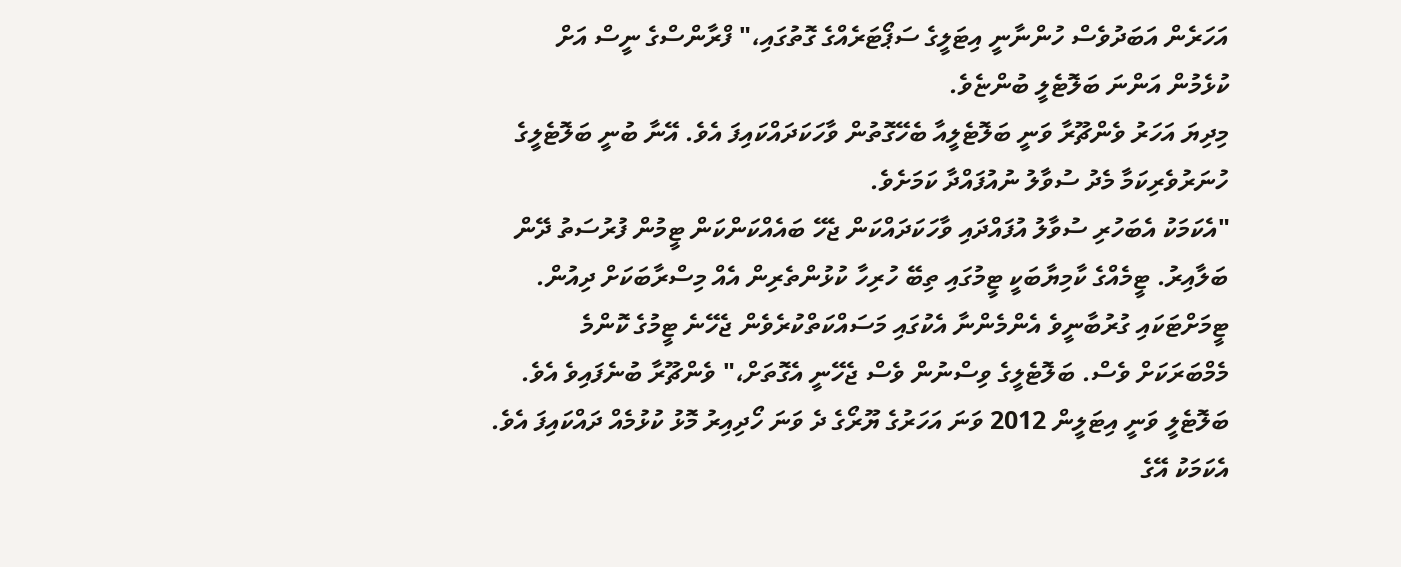އަހަރެން އަބަދުވެސް ހުންނާނީ އިޓަލީގެ ސަޕޯޓަރެއްގެ ގޮތުގައި،" ފްރާންސްގެ ނީސް އަށް ކުޅެމުން އަންނަ ބަލޮޓެލީ ބުންޏެވެ.
މިދިޔަ އަހަރު ވެންޗޫރާ ވަނީ ބަލޮޓެލީއާ ބެހޭގޮތުން ވާހަކަދައްކައިފަ އެވެ. އޭނާ ބުނީ ބަލޮޓެލީގެ ހުނަރުވެރިކަމާ މެދު ސުވާލު ނުއުފައްދާ ކަމަށެވެ.
"އެކަމަކު އެބަހުރި ސުވާލު އުފައްދައި ވާހަކަދައްކަން ޖެހޭ ބައެއްކަންކަން ޓީމުން ފުރުސަތު ދޭން ބަލާއިރު. ޓީމެއްގެ ކާމިޔާބަކީ ޓީމުގައި ތިބޭ ހުރިހާ ކުޅުންތެރިން އެއް މިސްރާބަކަށް ދިއުން. ޓީމަށްޓަކައި ގުރުބާނީވެ އެންމެންނާ އެކުގައި މަސައްކަތްކުރެވެން ޖެހޭނެ ޓީމުގެ ކޮންމެ މެމްބަރަކަށް ވެސް. ބަލޮޓެލީގެ ވިސްނުން ވެސް ޖެހޭނީ އެގޮތަށް،" ވެންޗޫރާ ބުނެފައިވެ އެވެ.
ބަލޮޓެލީ ވަނީ އިޓަލީން 2012 ވަނަ އަހަރުގެ ޔޫރޯގެ ދެ ވަނަ ހޯދިއިރު މޮޅު ކުޅުމެއް ދައްކައިފަ އެވެ. އެކަމަކު އޭގެ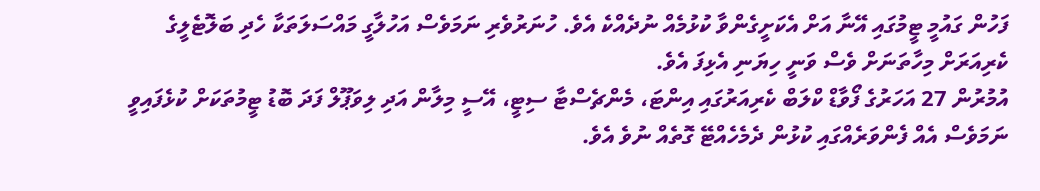ފަހުން ގައުމީ ޓީމުގައި އޭނާ އަށް އެކަށީގެންވާ ކުޅުމެއް ނުދެއްކެ އެވެ. ހުނަރުވެރި ނަމަވެސް އަހުލާގީ މައްސަލަތަކާ ހެދި ބަލޮޓެލީގެ ކެރިއަރަށް މިހާތަނަށް ވެސް ވަނީ ހިޔަނި އެޅިފަ އެވެ.
އުމުރުން 27 އަހަރުގެ ފޯވާޑް ކްލަބް ކެރިއަރުގައި އިންޓަ، މެންޗެސްޓާ ސިޓީ، އޭސީ މިލާން އަދި ލިވަޕޫލް ފަދަ ބޮޑު ޓީމުތަކަށް ކުޅެފައިވީ ނަމަވެސް އެއް ފެންވަރެއްގައި ކުޅުން ދެމެހެއްޓޭ ގޮތެއް ނުވެ އެވެ.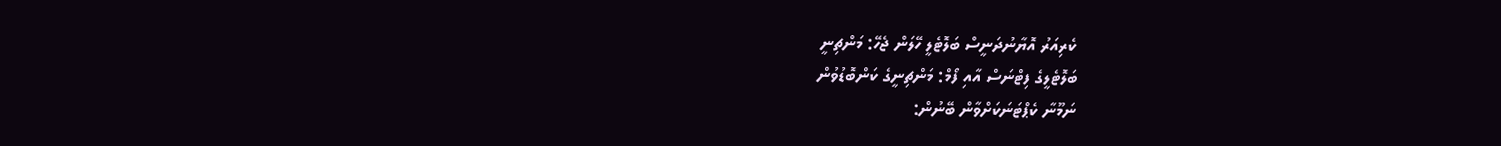ކެރިއަރު އޮޔާނުދަނީސް ބަލޮޓެލީ ހޭލަން ޖެހޭ: މަންޗިނީ
ބަލޮޓެލީގެ ފިޓްނަސް އާއި ފޯމް: މަންޗިނީގެ ކަންބޮޑުވުން
ނަމޫނާ ކެޕްޓަނަކަށްވާން ބޭނުން: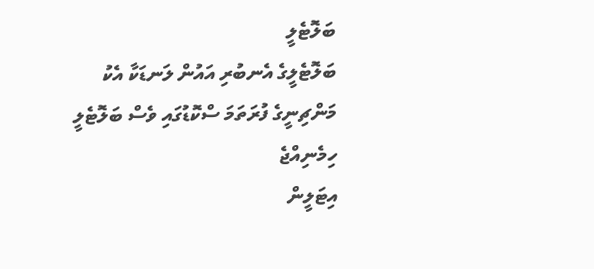ބަލޮޓެލީ
ބަލޮޓެލީގެ އެނބުރި އައުން ލަނޑަކާ އެކު
މަންޗިނީގެ ފުރަތަމަ ސްކޮޑުގައި ވެސް ބަލޮޓެލީ ހިމެނިއްޖެ
އިޓަލީން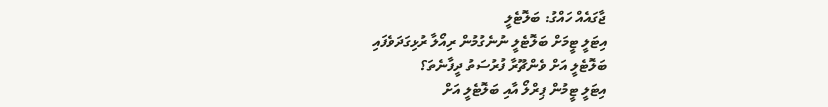ޖާގައެއް ހައްގު: ބަލޮޓެލީ
އިޓަލީ ޓީމަށް ބަލޮޓެލީ ނުނެގުމުން ރިއޯލާ ރުޅިގަދަވެފައި
ބަލޮޓެލީ އަށް ވެންޗޫރާ ފުރުސަތު ދީފާނެތަ؟
އިޓަލީ ޓީމުން ޕިރްލޯ އާއި ބަލޮޓެލީ އަށް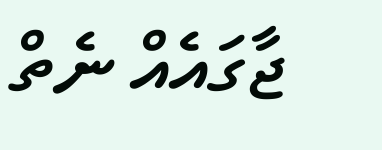ޖާގައެއް ނެތް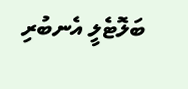ބަލޮޓެލީ އެނބުރި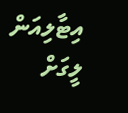އިޓާލިއަން ލީގަށް